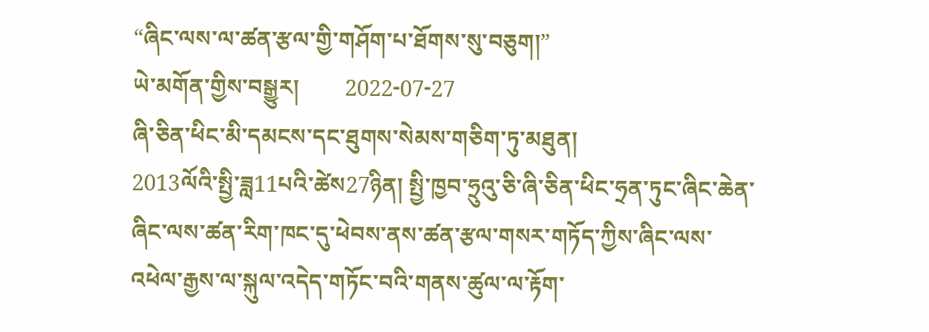“ཞིང་ལས་ལ་ཚན་རྩལ་གྱི་གཤོག་པ་ཐོགས་སུ་བཅུག།”
ཡེ་མགོན་གྱིས་བསྒྱུར།        2022-07-27
ཞི་ཅིན་ཕིང་མི་དམངས་དང་ཐུགས་སེམས་གཅིག་ཏུ་མཐུན།
2013ལོའི་སྤྱི་ཟླ11པའི་ཚེས27ཉིན། སྤྱི་ཁྱབ་ཧྲུའུ་ཅི་ཞི་ཅིན་ཕིང་ཧྲན་ཏུང་ཞིང་ཆེན་ཞིང་ལས་ཚན་རིག་ཁང་དུ་ཕེབས་ནས་ཚན་རྩལ་གསར་གཏོད་ཀྱིས་ཞིང་ལས་འཕེལ་རྒྱས་ལ་སྐུལ་འདེད་གཏོང་བའི་གནས་ཚུལ་ལ་རྟོག་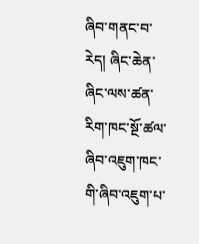ཞིབ་གནང་བ་རེད། ཞིང་ཆེན་ཞིང་ལས་ཚན་རིག་ཁང་སྔོ་ཚལ་ཞིབ་འཇུག་ཁང་གི་ཞིབ་འཇུག་པ་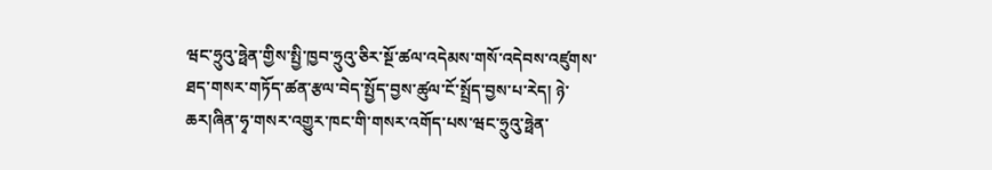ཝང་ཧྲུའུ་ཧྥེན་གྱིས་སྤྱི་ཁྱབ་ཧྲུའུ་ཅིར་སྔོ་ཚལ་འདེམས་གསོ་འདེབས་འཛུགས་ཐད་གསར་གཏོད་ཚན་རྩལ་བེད་སྤྱོད་བྱས་ཚུལ་ངོ་སྤྲོད་བྱས་པ་རེད། ཉེ་ཆར།ཞིན་ཧྭ་གསར་འགྱུར་ཁང་གི་གསར་འགོད་པས་ཝང་ཧྲུའུ་ཧྥེན་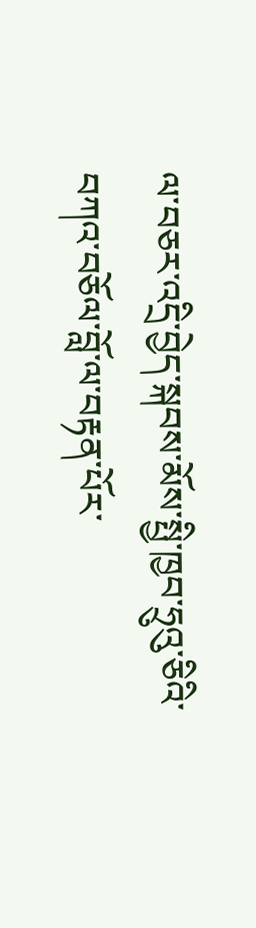ལ་བཅར་འདྲི་བྱེད་སྐབས་མོས་སྤྱི་ཁྱབ་ཧྲུའུ་ཅིའི་བཀའ་བཅོལ་བློ་ལ་བརྟན་པོར་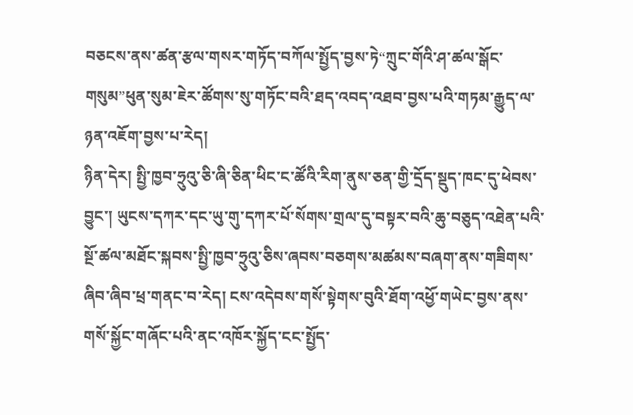བཅངས་ནས་ཚན་རྩལ་གསར་གཏོད་བཀོལ་སྤྱོད་བྱས་ཏེ“ཀྲུང་གོའི་ཤ་ཚལ་སྒོང་གསུམ”ཕུན་སུམ་ཇེར་ཚོགས་སུ་གཏོང་བའི་ཐད་འབད་འཐབ་བྱས་པའི་གཏམ་རྒྱུད་ལ་ཉན་འཇོག་བྱས་པ་རེད།
ཉིན་དེར། སྤྱི་ཁྱབ་ཧྲུའུ་ཅི་ཞི་ཅིན་ཕིང་ང་ཚོའི་རིག་ནུས་ཅན་གྱི་དྲོད་སྡུད་ཁང་དུ་ཕེབས་བྱུང་། ཡུངས་དཀར་དང་ཡུ་གུ་དཀར་པོ་སོགས་གྲལ་དུ་བསྟར་བའི་ཆུ་བཅུད་འཐེན་པའི་སྔོ་ཚལ་མཐོང་སྐབས་སྤྱི་ཁྱབ་ཧྲུའུ་ཅིས་ཞབས་བཅགས་མཚམས་བཞག་ནས་གཟིགས་ཞིབ་ཞིབ་ཕྲ་གནང་བ་རེད། ངས་འདེབས་གསོ་སྟེགས་བུའི་ཐོག་འཕྱོ་གཡེང་བྱས་ནས་གསོ་སྐྱོང་གཞོང་པའི་ནང་འཁོར་སྐྱོད་ངང་སྤྱོད་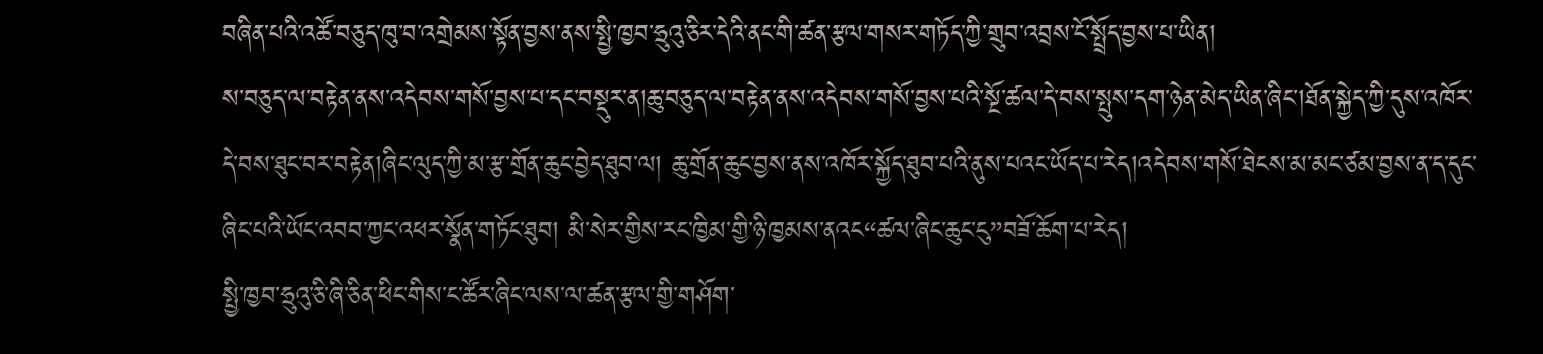བཞིན་པའི་འཚོ་བཅུད་ཁུ་བ་འགྲེམས་སྟོན་བྱས་ནས་སྤྱི་ཁྱབ་ཧྲུའུ་ཅིར་དེའི་ནང་གི་ཚན་རྩལ་གསར་གཏོད་ཀྱི་གྲུབ་འབྲས་ངོ་སྤྲོད་བྱས་པ་ཡིན།
ས་བཅུད་ལ་བརྟེན་ནས་འདེབས་གསོ་བྱས་པ་དང་བསྡུར་ན།ཆུ་བཅུད་ལ་བརྟེན་ནས་འདེབས་གསོ་བྱས་པའི་སྔོ་ཚལ་དེ་བས་སྤུས་དག་ཉེན་མེད་ཡིན་ཞིང་།ཐོན་སྐྱེད་ཀྱི་དུས་འཁོར་དེ་བས་ཐུང་བར་བརྟེན།ཞིང་ལུད་ཀྱི་མ་རྩ་གྲོན་ཆུང་བྱེད་ཐུབ་ལ། ཆུ་གྲོན་ཆུང་བྱས་ནས་འཁོར་སྐྱོད་ཐུབ་པའི་ནུས་པའང་ཡོད་པ་རེད།འདེབས་གསོ་ཐེངས་མ་མང་ཙམ་བྱས་ན་ད་དུང་ཞིང་པའི་ཡོང་འབབ་ཀྱང་འཕར་སྣོན་གཏོང་ཐུབ། མི་སེར་གྱིས་རང་ཁྱིམ་གྱི་ཉི་ཁྱམས་ནའང“ཚལ་ཞིང་ཆུང་ངུ”བཟོ་ཆོག་པ་རེད།
སྤྱི་ཁྱབ་ཧྲུའུ་ཅི་ཞི་ཅིན་ཕིང་གིས་ང་ཚོར་ཞིང་ལས་ལ་ཚན་རྩལ་གྱི་གཤོག་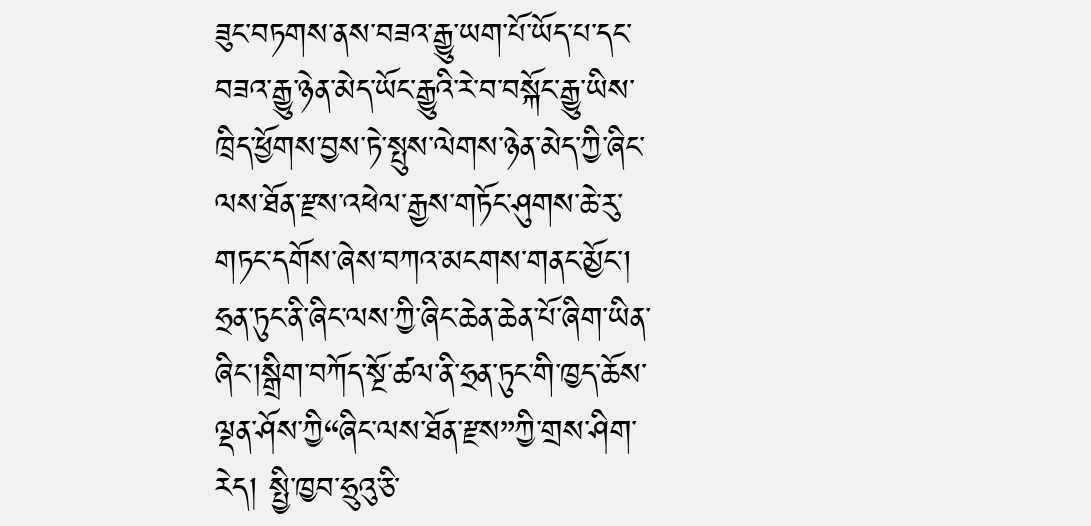ཟུང་བཏགས་ནས་བཟའ་རྒྱུ་ཡག་པོ་ཡོད་པ་དང་བཟའ་རྒྱུ་ཉེན་མེད་ཡོང་རྒྱུའི་རེ་བ་བསྐོང་རྒྱུ་ཡིས་ཁྲིད་ཕྱོགས་བྱས་ཏེ་སྤུས་ལེགས་ཉེན་མེད་ཀྱི་ཞིང་ལས་ཐོན་རྫས་འཕེལ་རྒྱས་གཏོང་ཤུགས་ཆེ་རུ་གཏང་དགོས་ཞེས་བཀའ་མངགས་གནང་མྱོང་།
ཧྲན་ཏུང་ནི་ཞིང་ལས་ཀྱི་ཞིང་ཆེན་ཆེན་པོ་ཞིག་ཡིན་ཞིང་།སྒྲིག་བཀོད་སྔོ་ཚལ་ནི་ཧྲན་ཏུང་གི་ཁྱད་ཆོས་ལྡན་ཤོས་ཀྱི“ཞིང་ལས་ཐོན་རྫས”ཀྱི་གྲས་ཤིག་རེད། སྤྱི་ཁྱབ་ཧྲུའུ་ཅི་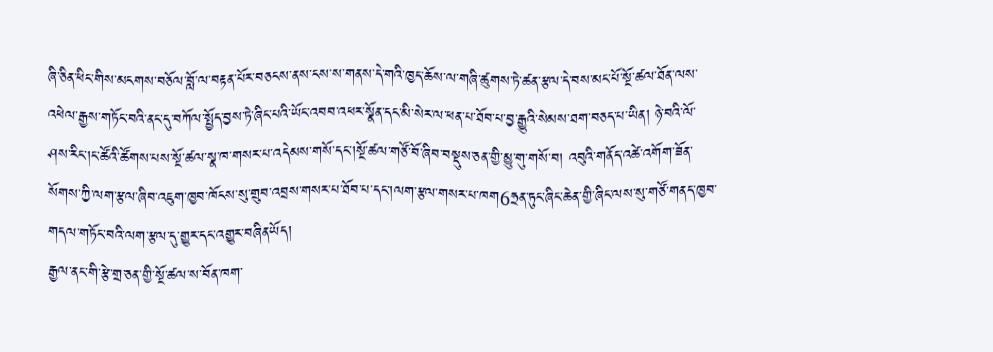ཞི་ཅིན་ཕིང་གིས་མངགས་བཅོལ་བློ་ལ་བརྟན་པོར་བཅངས་ནས་ངས་ས་གནས་དེ་གའི་ཁྱད་ཆོས་ལ་གཞི་ཚུགས་ཏེ་ཚན་རྩལ་དེ་བས་མང་པོ་སྔོ་ཚལ་ཐོན་ལས་འཕེལ་རྒྱས་གཏོང་བའི་ནང་དུ་བཀོལ་སྤྱོད་བྱས་ཏེ་ཞིང་པའི་ཡོང་འབབ་འཕར་སྣོན་དང་མི་སེར་ལ་ཕན་པ་ཐོབ་པ་བྱ་རྒྱུའི་སེམས་ཐག་བཅད་པ་ཡིན། ཉེ་བའི་ལོ་ཤས་རིང་།ང་ཚོའི་ཚོགས་པས་སྔོ་ཚལ་སྣ་ཁ་གསར་པ་འདེམས་གསོ་དང་།སྔོ་ཚལ་གཙོ་བོ་ཞིབ་བསྡུས་ཅན་གྱི་མྱུ་གུ་གསོ་བ། འབུའི་གནོད་འཚེ་འགོག་ཟོན་སོགས་ཀྱི་ལག་རྩལ་ཞིབ་འཇུག་ཁྱབ་ཁོངས་སུ་གྲུབ་འབྲས་གསར་པ་ཐོབ་པ་དང་།ལག་རྩལ་གསར་པ་ཁག6ཧྲན་ཏུང་ཞིང་ཆེན་གྱི་ཞིང་ལས་སུ་གཙོ་གནད་ཁྱབ་གདལ་གཏོང་བའི་ལག་རྩལ་དུ་གྱུར་དང་འགྱུར་བཞིནཡོད།
རྒྱལ་ནང་གི་རྩེ་གྲ་ཅན་གྱི་སྔོ་ཚལ་ས་བོན་ཁག་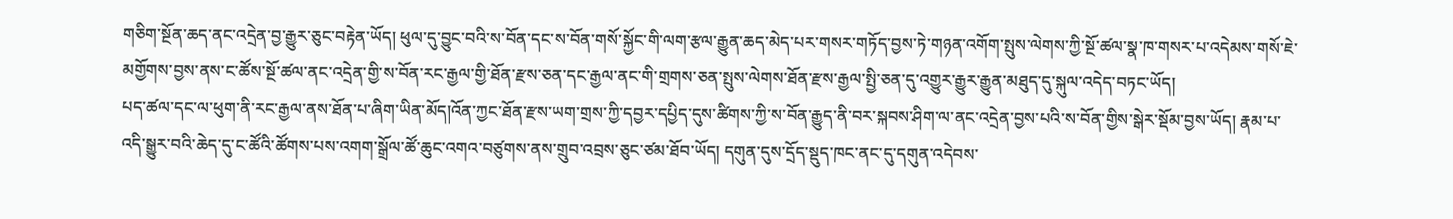གཅིག་སྔོན་ཆད་ནང་འདྲེན་བྱ་རྒྱུར་ཅུང་བརྟེན་ཡོད། ཕུལ་དུ་བྱུང་བའི་ས་བོན་དང་ས་བོན་གསོ་སྐྱོང་གི་ལག་རྩལ་རྒྱུན་ཆད་མེད་པར་གསར་གཏོད་བྱས་ཏེ་གཉན་འགོག་སྤུས་ལེགས་ཀྱི་སྔོ་ཚལ་སྣ་ཁ་གསར་པ་འདེམས་གསོ་ཇེ་མགྱོགས་བྱས་ནས་ང་ཚོས་སྔོ་ཚལ་ནང་འདྲེན་གྱི་ས་བོན་རང་རྒྱལ་གྱི་ཐོན་རྫས་ཅན་དང་རྒྱལ་ནང་གི་གྲགས་ཅན་སྤུས་ལེགས་ཐོན་རྫས་རྒྱལ་སྤྱི་ཅན་དུ་འགྱུར་རྒྱུར་རྒྱུན་མཐུད་དུ་སྐུལ་འདེད་བཏང་ཡོད།
པད་ཚལ་དང་ལ་ཕུག་ནི་རང་རྒྱལ་ནས་ཐོན་པ་ཞིག་ཡིན་མོད།འོན་ཀྱང་ཐོན་རྫས་ཡག་གྲས་ཀྱི་དབྱར་དཔྱིད་དུས་ཚིགས་ཀྱི་ས་བོན་རྒྱུད་ནི་བར་སྐབས་ཤིག་ལ་ནང་འདྲེན་བྱས་པའི་ས་བོན་གྱིས་སྒེར་སྡོམ་བྱས་ཡོད། རྣམ་པ་འདི་སྒྱུར་བའི་ཆེད་དུ་ང་ཚོའི་ཚོགས་པས་འགག་སྒྲོལ་ཚོ་ཆུང་འགའ་བཙུགས་ནས་གྲུབ་འབྲས་ཅུང་ཙམ་ཐོབ་ཡོད། དགུན་དུས་དྲོད་སྡུད་ཁང་ནང་དུ་དགུན་འདེབས་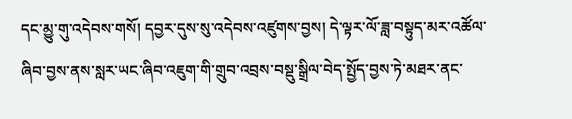དང་མྱུ་གུ་འདེབས་གསོ། དབྱར་དུས་སུ་འདེབས་འཛུགས་བྱས། དེ་ལྟར་ལོ་ཟླ་བསྟུད་མར་འཚོལ་ཞིབ་བྱས་ནས་སླར་ཡང་ཞིབ་འཇུག་གི་གྲུབ་འབྲས་བསྡུ་སྒྲིལ་བེད་སྤྱོད་བྱས་ཏེ་མཐར་ནང་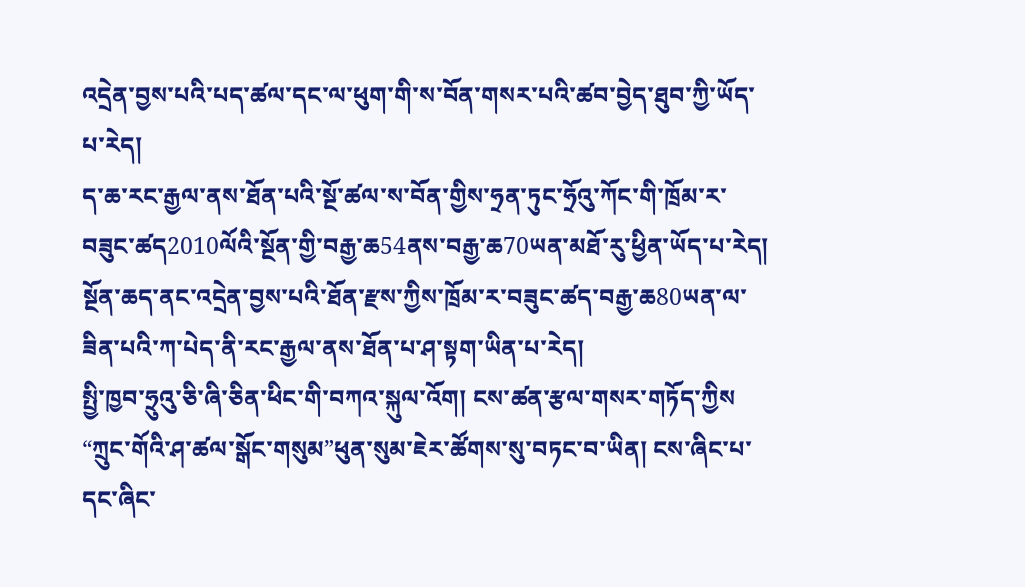འདྲེན་བྱས་པའི་པད་ཚལ་དང་ལ་ཕུག་གི་ས་བོན་གསར་པའི་ཚབ་བྱེད་ཐུབ་ཀྱི་ཡོད་པ་རེད།
ད་ཆ་རང་རྒྱལ་ནས་ཐོན་པའི་སྔོ་ཚལ་ས་བོན་གྱིས་ཧྲན་ཏུང་ཧྲོའུ་ཀོང་གི་ཁྲོམ་ར་བཟུང་ཚད2010ལོའི་སྔོན་གྱི་བརྒྱ་ཆ54ནས་བརྒྱ་ཆ70ཡན་མཐོ་རུ་ཕྱིན་ཡོད་པ་རེད། སྔོན་ཆད་ནང་འདྲེན་བྱས་པའི་ཐོན་རྫས་ཀྱིས་ཁྲོམ་ར་བཟུང་ཚད་བརྒྱ་ཆ80ཡན་ལ་ཟིན་པའི་ཀ་པེད་ནི་རང་རྒྱལ་ནས་ཐོན་པ་ཤ་སྟག་ཡིན་པ་རེད།
སྤྱི་ཁྱབ་ཧྲུའུ་ཅི་ཞི་ཅིན་ཕིང་གི་བཀའ་སྐུལ་འོག། ངས་ཚན་རྩལ་གསར་གཏོད་ཀྱིས “ཀྲུང་གོའི་ཤ་ཚལ་སྒོང་གསུམ”ཕུན་སུམ་ཇེར་ཚོགས་སུ་བཏང་བ་ཡིན། ངས་ཞིང་པ་དང་ཞིང་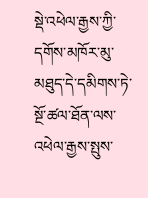སྡེ་འཕེལ་རྒྱས་ཀྱི་དགོས་མཁོར་མུ་མཐུད་དེ་དམིགས་ཏེ་སྔོ་ཚལ་ཐོན་ལས་འཕེལ་རྒྱས་སྤུས་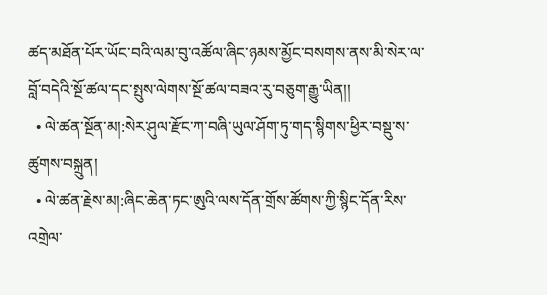ཚད་མཐོན་པོར་ཡོང་བའི་ལམ་བུ་འཚོལ་ཞིང་ཉམས་མྱོང་བསགས་ནས་མི་སེར་ལ་བློ་བདེའི་སྔོ་ཚལ་དང་སྤུས་ལེགས་སྔོ་ཚལ་བཟའ་རུ་བཅུག་རྒྱུ་ཡིན།།
  • ལེ་ཚན་སྔོན་མ།:སེར་ཤུལ་རྫོང་ཀ་བཞི་ཡུལ་ཤོག་ཏུ་གད་སྙིགས་ཕྱིར་བསྡུ་ས་ཚུགས་བསྐྲུན།
  • ལེ་ཚན་རྗེས་མ།:ཞིང་ཆེན་ཏང་ཨུའི་ལས་དོན་གྲོས་ཚོགས་ཀྱི་སྙིང་དོན་རིས་འགྲེལ་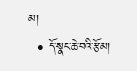མ།
  • དོ་སྣང་ཆེ་བའི་རྩོམ།